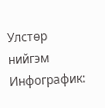Улстөр нийгэм
Инфографик: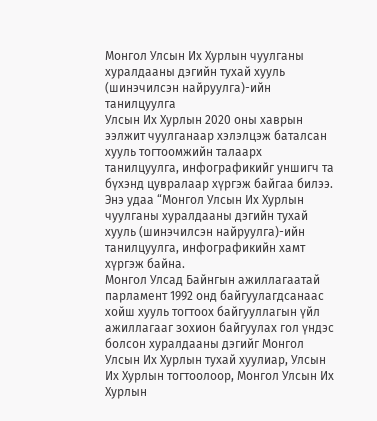Монгол Улсын Их Хурлын чуулганы хуралдааны дэгийн тухай хууль (шинэчилсэн найруулга)-ийн танилцуулга
Улсын Их Хурлын 2020 оны хаврын ээлжит чуулганаар хэлэлцэж баталсан хууль тогтоомжийн талаарх танилцуулга, инфографикийг уншигч та бүхэнд цувралаар хүргэж байгаа билээ. Энэ удаа “Монгол Улсын Их Хурлын чуулганы хуралдааны дэгийн тухай хууль (шинэчилсэн найруулга)-ийн танилцуулга, инфографикийн хамт хүргэж байна.
Монгол Улсад Байнгын ажиллагаатай парламент 1992 онд байгуулагдсанаас хойш хууль тогтоох байгууллагын үйл ажиллагааг зохион байгуулах гол үндэс болсон хуралдааны дэгийг Монгол Улсын Их Хурлын тухай хуулиар, Улсын Их Хурлын тогтоолоор, Монгол Улсын Их Хурлын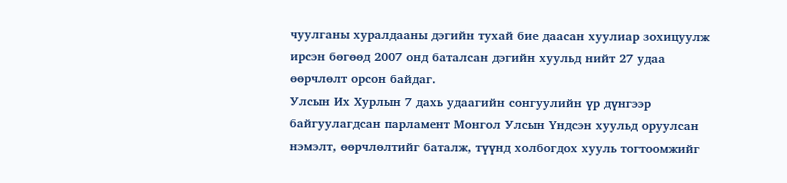чуулганы хуралдааны дэгийн тухай бие даасан хуулиар зохицуулж ирсэн бөгөөд 2007 онд баталсан дэгийн хуульд нийт 27 удаа өөрчлөлт орсон байдаг.
Улсын Их Хурлын 7 дахь удаагийн сонгуулийн үр дүнгээр байгуулагдсан парламент Монгол Улсын Үндсэн хуульд оруулсан нэмэлт, өөрчлөлтийг баталж, түүнд холбогдох хууль тогтоомжийг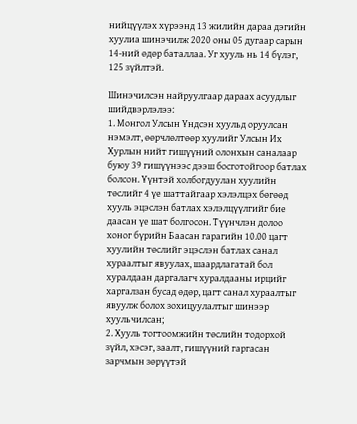нийцүүлэх хүрээнд 13 жилийн дараа дэгийн хуулиа шинэчилж 2020 оны 05 дугаар сарын 14-ний өдөр баталлаа. Уг хууль нь 14 бүлэг, 125 зүйлтэй.

Шинэчилсэн найруулгаар дараах асуудлыг шийдвэрлэлээ:
1. Монгол Улсын Үндсэн хуульд оруулсан нэмэлт, өөрчлөлтөөр хуулийг Улсын Их Хурлын нийт гишүүний олонхын саналаар буюу 39 гишүүнээс дээш босготойгоор батлах болсон. Үүнтэй холбогдуулан хуулийн төслийг 4 үе шаттайгаар хэлэлцэх бөгөөд хууль эцэслэн батлах хэлэлцүүлгийг бие даасан үе шат болгосон. Түүнчлэн долоо хоног бүрийн Баасан гарагийн 10.00 цагт хуулийн төслийг эцэслэн батлах санал хураалтыг явуулах, шаардлагатай бол хуралдаан даргалагч хуралдааны ирцийг харгалзан бусад өдөр, цагт санал хураалтыг явуулж болох зохицуулалтыг шинээр хуульчилсан;
2. Хууль тогтоомжийн төслийн тодорхой зүйл, хэсэг, заалт, гишүүний гаргасан зарчмын зөрүүтэй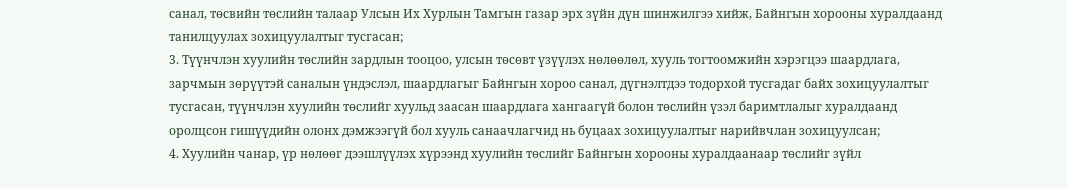санал, төсвийн төслийн талаар Улсын Их Хурлын Тамгын газар эрх зүйн дүн шинжилгээ хийж, Байнгын хорооны хуралдаанд танилцуулах зохицуулалтыг тусгасан;
3. Түүнчлэн хуулийн төслийн зардлын тооцоо, улсын төсөвт үзүүлэх нөлөөлөл, хууль тогтоомжийн хэрэгцээ шаардлага, зарчмын зөрүүтэй саналын үндэслэл, шаардлагыг Байнгын хороо санал, дүгнэлтдээ тодорхой тусгадаг байх зохицуулалтыг тусгасан, түүнчлэн хуулийн төслийг хуульд заасан шаардлага хангаагүй болон төслийн үзэл баримтлалыг хуралдаанд оролцсон гишүүдийн олонх дэмжээгүй бол хууль санаачлагчид нь буцаах зохицуулалтыг нарийвчлан зохицуулсан;
4. Хуулийн чанар, үр нөлөөг дээшлүүлэх хүрээнд хуулийн төслийг Байнгын хорооны хуралдаанаар төслийг зүйл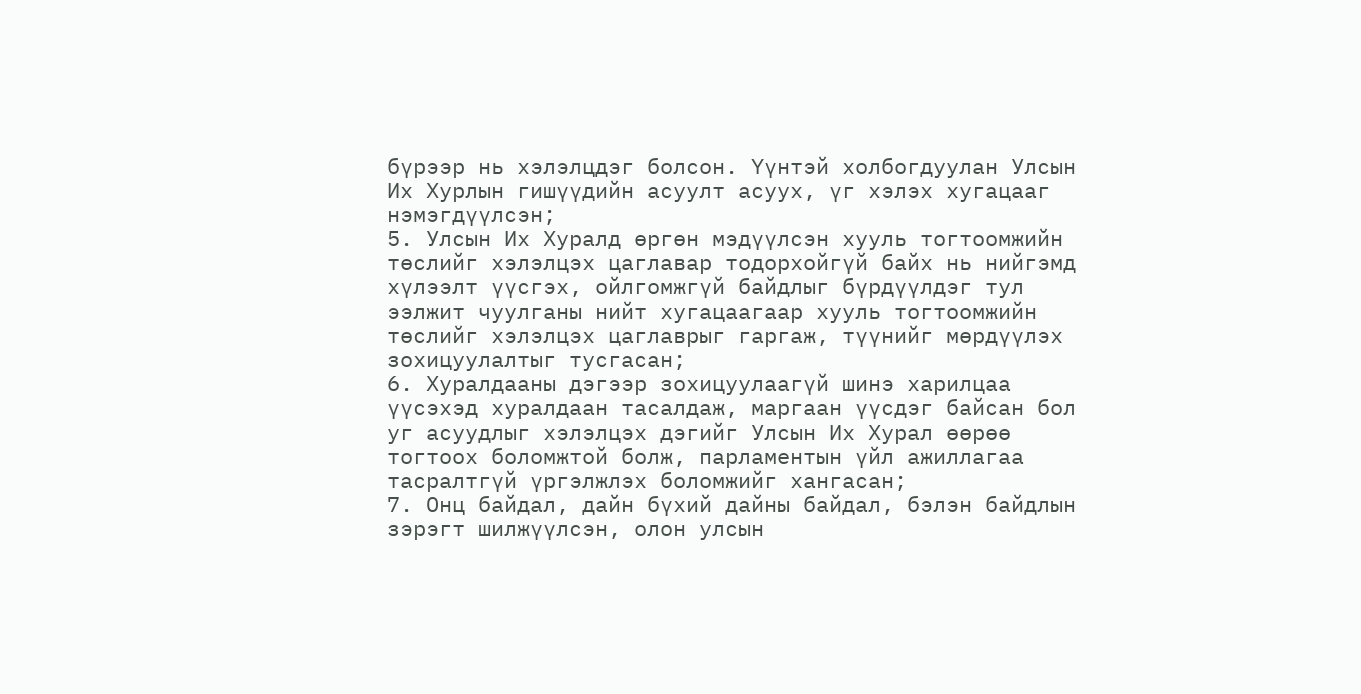бүрээр нь хэлэлцдэг болсон. Үүнтэй холбогдуулан Улсын Их Хурлын гишүүдийн асуулт асуух, үг хэлэх хугацааг нэмэгдүүлсэн;
5. Улсын Их Хуралд өргөн мэдүүлсэн хууль тогтоомжийн төслийг хэлэлцэх цаглавар тодорхойгүй байх нь нийгэмд хүлээлт үүсгэх, ойлгомжгүй байдлыг бүрдүүлдэг тул ээлжит чуулганы нийт хугацаагаар хууль тогтоомжийн төслийг хэлэлцэх цаглаврыг гаргаж, түүнийг мөрдүүлэх зохицуулалтыг тусгасан;
6. Хуралдааны дэгээр зохицуулаагүй шинэ харилцаа үүсэхэд хуралдаан тасалдаж, маргаан үүсдэг байсан бол уг асуудлыг хэлэлцэх дэгийг Улсын Их Хурал өөрөө тогтоох боломжтой болж, парламентын үйл ажиллагаа тасралтгүй үргэлжлэх боломжийг хангасан;
7. Онц байдал, дайн бүхий дайны байдал, бэлэн байдлын зэрэгт шилжүүлсэн, олон улсын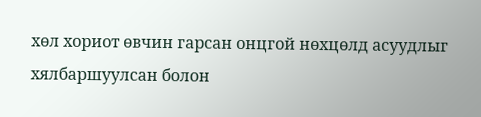хөл хориот өвчин гарсан онцгой нөхцөлд асуудлыг хялбаршуулсан болон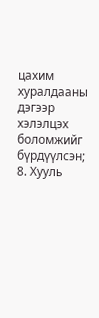цахим хуралдааны дэгээр хэлэлцэх боломжийг бүрдүүлсэн;
8. Хууль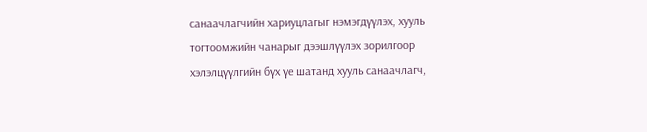санаачлагчийн хариуцлагыг нэмэгдүүлэх, хууль тогтоомжийн чанарыг дээшлүүлэх зорилгоор хэлэлцүүлгийн бүх үе шатанд хууль санаачлагч,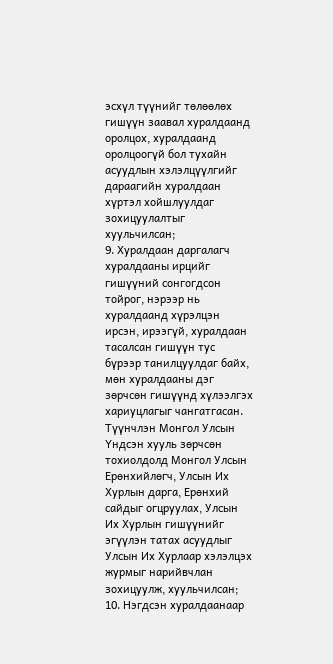эсхүл түүнийг төлөөлөх гишүүн заавал хуралдаанд оролцох, хуралдаанд оролцоогүй бол тухайн асуудлын хэлэлцүүлгийг дараагийн хуралдаан хүртэл хойшлуулдаг зохицуулалтыг хуульчилсан;
9. Хуралдаан даргалагч хуралдааны ирцийг гишүүний сонгогдсон тойрог, нэрээр нь хуралдаанд хүрэлцэн ирсэн, ирээгүй, хуралдаан тасалсан гишүүн тус бүрээр танилцуулдаг байх, мөн хуралдааны дэг зөрчсөн гишүүнд хүлээлгэх хариуцлагыг чангатгасан. Түүнчлэн Монгол Улсын Үндсэн хууль зөрчсөн тохиолдолд Монгол Улсын Ерөнхийлөгч, Улсын Их Хурлын дарга, Ерөнхий сайдыг огцруулах, Улсын Их Хурлын гишүүнийг эгүүлэн татах асуудлыг Улсын Их Хурлаар хэлэлцэх журмыг нарийвчлан зохицуулж, хуульчилcан;
10. Нэгдсэн хуралдаанаар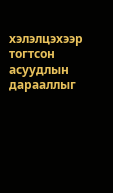хэлэлцэхээр тогтсон асуудлын дарааллыг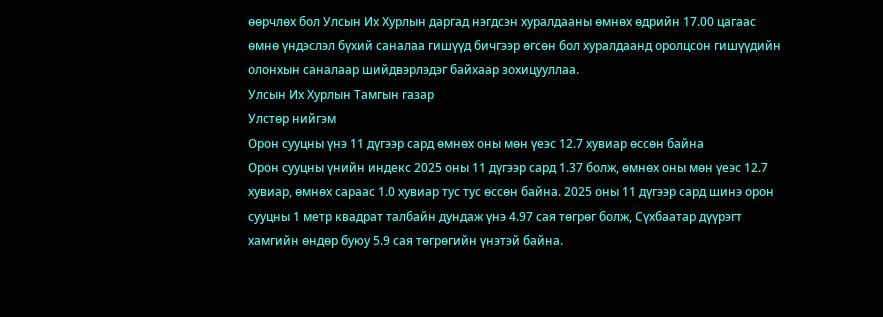өөрчлөх бол Улсын Их Хурлын даргад нэгдсэн хуралдааны өмнөх өдрийн 17.00 цагаас өмнө үндэслэл бүхий саналаа гишүүд бичгээр өгсөн бол хуралдаанд оролцсон гишүүдийн олонхын саналаар шийдвэрлэдэг байхаар зохицууллаа.
Улсын Их Хурлын Тамгын газар
Улстөр нийгэм
Орон сууцны үнэ 11 дүгээр сард өмнөх оны мөн үеэс 12.7 хувиар өссөн байна
Орон сууцны үнийн индекс 2025 оны 11 дүгээр сард 1.37 болж, өмнөх оны мөн үеэс 12.7 хувиар, өмнөх сараас 1.0 хувиар тус тус өссөн байна. 2025 оны 11 дүгээр сард шинэ орон сууцны 1 метр квадрат талбайн дундаж үнэ 4.97 сая төгрөг болж, Сүхбаатар дүүрэгт хамгийн өндөр буюу 5.9 сая төгрөгийн үнэтэй байна.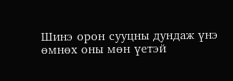Шинэ орон сууцны дундаж үнэ өмнөх оны мөн үетэй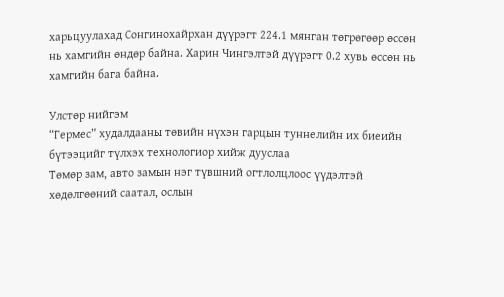харьцуулахад Сонгинохайрхан дүүрэгт 224.1 мянган төгрөгөөр өссөн нь хамгийн өндөр байна. Харин Чингэлтэй дүүрэгт 0.2 хувь өссөн нь хамгийн бага байна.

Улстөр нийгэм
“Гермес” худалдааны төвийн нүхэн гарцын туннелийн их биеийн бүтээцийг түлхэх технологиор хийж дууслаа
Төмөр зам, авто замын нэг түвшний огтлолцлоос үүдэлтэй хөдөлгөөний саатал, ослын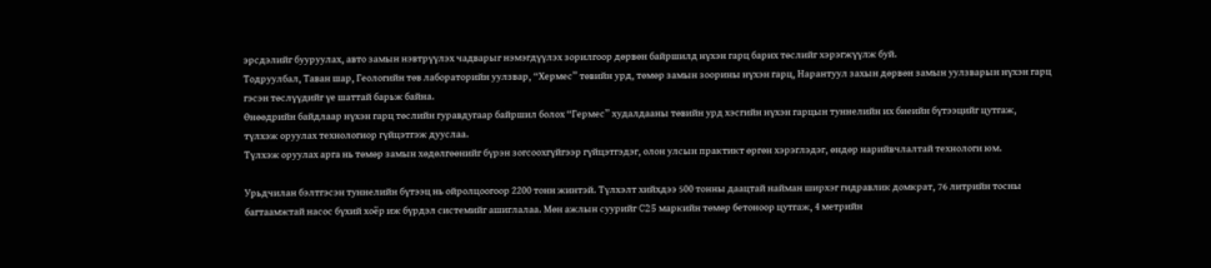эрсдэлийг бууруулах, авто замын нэвтрүүлэх чадварыг нэмэгдүүлэх зорилгоор дөрвөн байршилд нүхэн гарц барих төслийг хэрэгжүүлж буй.
Тодруулбал, Таван шар, Геологийн төв лабораторийн уулзвар, “Хермес” төвийн урд, төмөр замын зоорины нүхэн гарц, Нарантуул захын дөрвөн замын уулзварын нүхэн гарц гэсэн төслүүдийг үе шаттай барьж байна.
Өнөөдрийн байдлаар нүхэн гарц төслийн гуравдугаар байршил болох “Гермес” худалдааны төвийн урд хэсгийн нүхэн гарцын туннелийн их биеийн бүтээцийг цутгаж, түлхэж оруулах технологиор гүйцэтгэж дууслаа.
Түлхэж оруулах арга нь төмөр замын хөдөлгөөнийг бүрэн зогсоохгүйгээр гүйцэтгэдэг, олон улсын практикт өргөн хэрэглэдэг, өндөр нарийвчлалтай технологи юм.

Урьдчилан бэлтгэсэн туннелийн бүтээц нь ойролцоогоор 2200 тонн жинтэй. Түлхэлт хийхдээ 500 тонны даацтай найман ширхэг гидравлик домкрат, 76 литрийн тосны багтаамжтай насос бүхий хоёр иж бүрдэл системийг ашиглалаа. Мөн ажлын суурийг C25 маркийн төмөр бетоноор цутгаж, 4 метрийн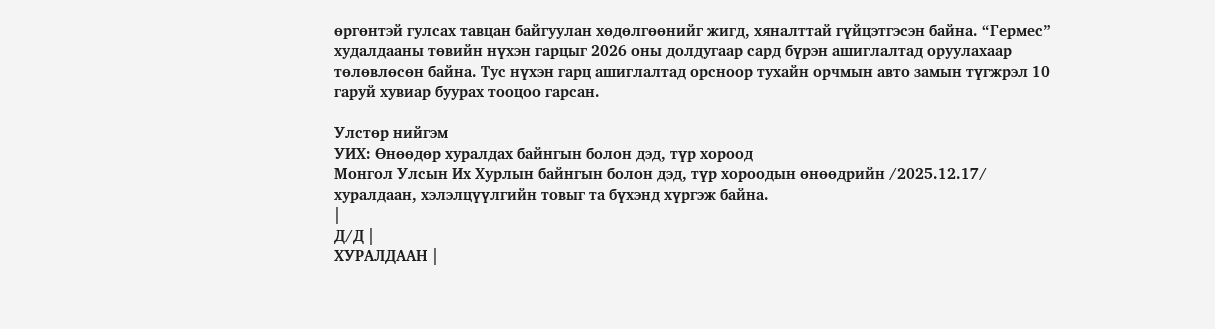өргөнтэй гулсах тавцан байгуулан хөдөлгөөнийг жигд, хяналттай гүйцэтгэсэн байна. “Гермес” худалдааны төвийн нүхэн гарцыг 2026 оны долдугаар сард бүрэн ашиглалтад оруулахаар төлөвлөсөн байна. Тус нүхэн гарц ашиглалтад орсноор тухайн орчмын авто замын түгжрэл 10 гаруй хувиар буурах тооцоо гарсан.

Улстөр нийгэм
УИХ: Өнөөдөр хуралдах байнгын болон дэд, түр хороод
Монгол Улсын Их Хурлын байнгын болон дэд, түр хороодын өнөөдрийн /2025.12.17/ хуралдаан, хэлэлцүүлгийн товыг та бүхэнд хүргэж байна.
|
Д/Д |
ХУРАЛДААН |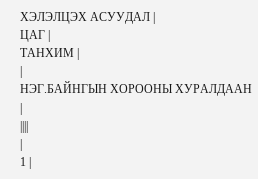ХЭЛЭЛЦЭХ АСУУДАЛ |
ЦАГ |
ТАНХИМ |
|
НЭГ.БАЙНГЫН ХОРООНЫ ХУРАЛДААН |
||||
|
1 |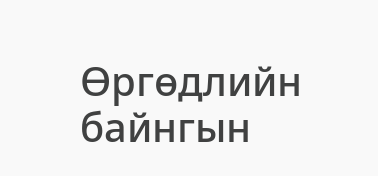Өргөдлийн байнгын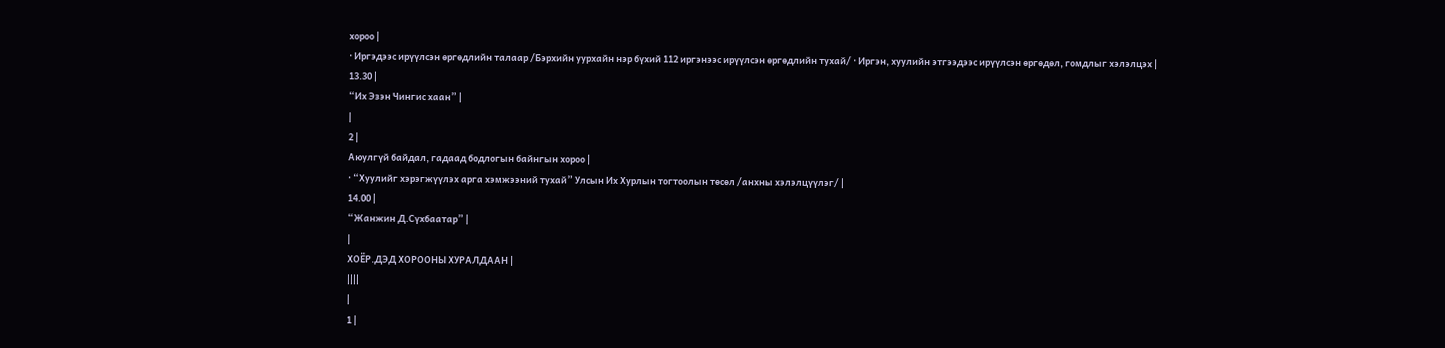хороо |
· Иргэдээс ирүүлсэн өргөдлийн талаар /Бэрхийн уурхайн нэр бүхий 112 иргэнээс ирүүлсэн өргөдлийн тухай/ · Иргэн, хуулийн этгээдээс ирүүлсэн өргөдөл, гомдлыг хэлэлцэх |
13.30 |
“Их Эзэн Чингис хаан” |
|
2 |
Аюулгүй байдал, гадаад бодлогын байнгын хороо |
· “Хуулийг хэрэгжүүлэх арга хэмжээний тухай” Улсын Их Хурлын тогтоолын төсөл /анхны хэлэлцүүлэг/ |
14.00 |
“Жанжин Д.Сүхбаатар” |
|
ХОЁР.ДЭД ХОРООНЫ ХУРАЛДААН |
||||
|
1 |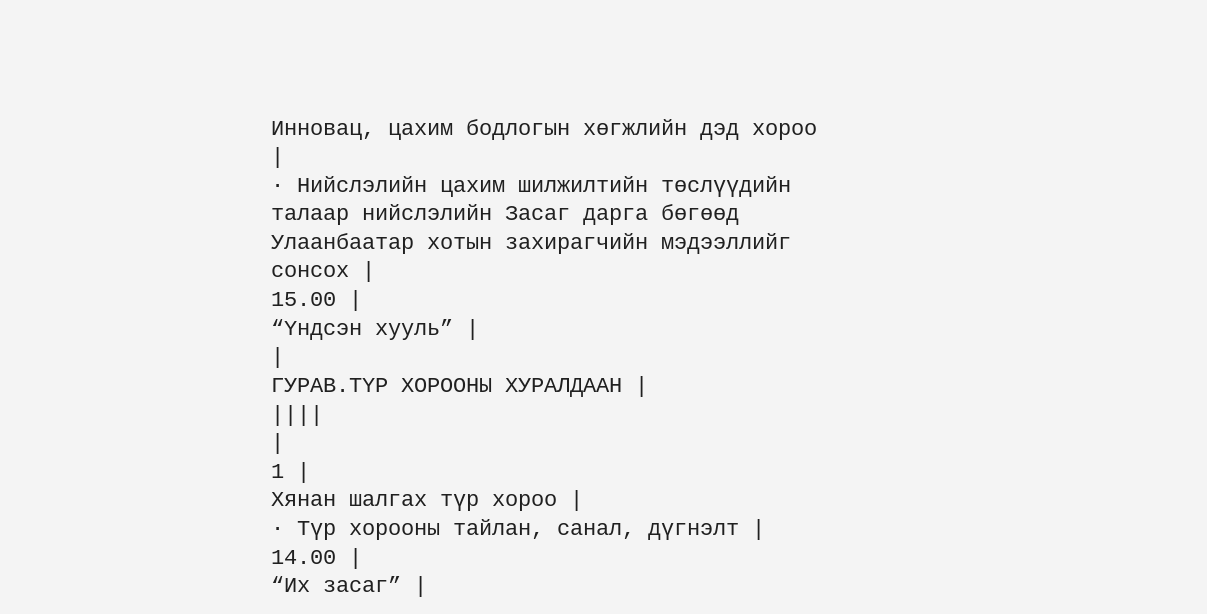Инновац, цахим бодлогын хөгжлийн дэд хороо |
· Нийслэлийн цахим шилжилтийн төслүүдийн талаар нийслэлийн Засаг дарга бөгөөд Улаанбаатар хотын захирагчийн мэдээллийг сонсох |
15.00 |
“Үндсэн хууль” |
|
ГУРАВ.ТҮР ХОРООНЫ ХУРАЛДААН |
||||
|
1 |
Хянан шалгах түр хороо |
· Түр хорооны тайлан, санал, дүгнэлт |
14.00 |
“Их засаг” |